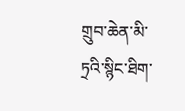གྲུབ་ཆེན་མི་ཏྲའི་སྙིང་ཐིག་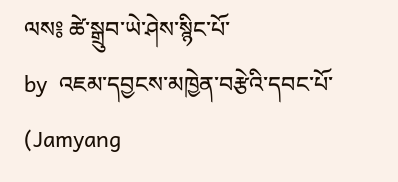ལས༔ ཚེ་སྒྲུབ་ཡེ་ཤེས་སྙིང་པོ་
by  འཇམ་དབྱངས་མཁྱེན་བརྩེའི་དབང་པོ་ (Jamyang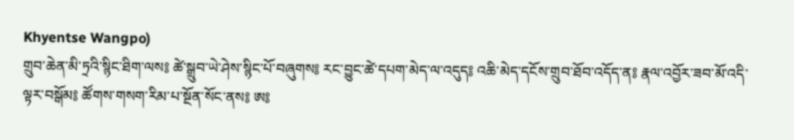Khyentse Wangpo)
གྲུབ་ཆེན་མི་ཏྲའི་སྙིང་ཐིག་ལས༔ ཚེ་སྒྲུབ་ཡེ་ཤེས་སྙིང་པོ་བཞུགས༔ རང་བྱུང་ཚེ་དཔག་མེད་ལ་འདུད༔ འཆི་མེད་དངོས་གྲུབ་ཐོབ་འདོད་ན༔ རྣལ་འབྱོར་ཟབ་མོ་འདི་ལྟར་བསྒོམ༔ ཚོགས་གསག་རིམ་པ་སྔོན་སོང་ནས༔ ཨ༔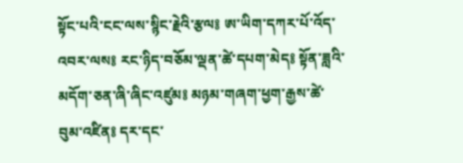སྟོང་པའི་ངང་ལས་སྙིང་རྗེའི་རྩལ༔ ཨ་ཡིག་དཀར་པོ་འོད་འབར་ལས༔ རང་ཉིད་བཅོམ་ལྡན་ཚེ་དཔག་མེད༔ སྟོན་ཟླའི་མདོག་ཅན་ཞི་ཞིང་འཛུམ༔ མཉམ་གཞག་ཕྱག་རྒྱས་ཚེ་བུམ་འཛིན༔ དར་དང་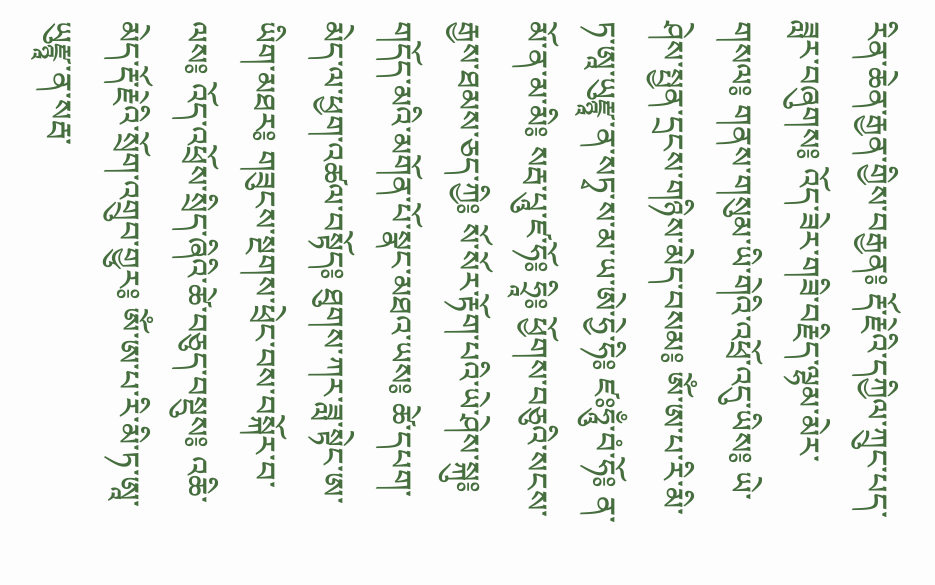རིན་ཆེན་རྒྱན་གྱིས་བརྒྱན༔ རྡོ་རྗེའི་དཀྱིལ་ཀྲུང་པད་ཟླར་བཞུགས༔ འོད་ཟེར་གཟི་བརྗིད་ལྷམ་མེར་གསལ༔ གནས་གསུམ་ཡི་གེའི་འཕྲོ་འདུ་ཡིས༔ ཡེ་ཤེས་སྤྱན་དྲངས་གཉིས་མེད་བསམ༔ ཨོཾ་ཨ་པ་རི་མི་ཏ་ཨཱ་ཡུརྫྙཱ་ན་སཏྭ་ས་མ་ཡ་ཨེ་ཧྱེ་ཧི༔ ཛཿཧཱུྃ་བཾ་ཧོ༔ ན་མོ་ན་མ་མི༔ སརྦ་པཱུ་ཛ་ཧོ༔ ཧྲཱི༔ ཕྱོགས་བཅུའི་སངས་རྒྱས་ཐམས་ཅད་ཀྱི༔ སོ་སོར་རྟོག་པའི་ཡེ་ཤེས་སྐུ༔ གདོད་མའི་མགོན་པོ་སྣང་མཐའ་ཡས༔ ཚེ་དཔག་མེད་ལ་ཕྱག་འཚལ་བསྟོད༔ ཐུགས་ཀར་ཟླ་སྟེང་ཨ་ཡིག་མཐར༔ གཟུངས་སྔགས་ཕྲེང་བས་བསྐོར་བ་ལས༔ འོད་འཕྲོས་སྲིད་ཞིའི་ཚེ་བཅུད་བསྡུས༔ འཆི་མེད་རྡོ་རྗེའི་སྲོག་འགྲུབ་གྱུར༔ ཨོཾ་ཨ་པ་རི་མི་ཏ་ཨཱ་ཡུརྫྙཱ་ན་སརྦ་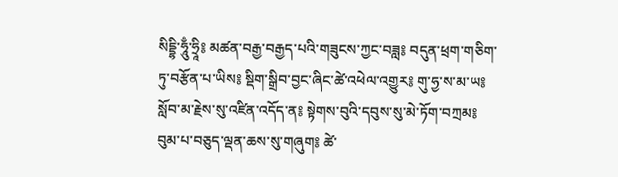སིདྡྷི་ཧཱུྃ་ཧྲཱི༔ མཚན་བརྒྱ་བརྒྱད་པའི་གཟུངས་ཀྱང་བཟླ༔ བདུན་ཕྲག་གཅིག་ཏུ་བརྩོན་པ་ཡིས༔ སྡིག་སྒྲིབ་བྱང་ཞིང་ཚེ་འཕེལ་འགྱུར༔ གུ་ཧྱ་ས་མ་ཡ༔ སློབ་མ་རྗེས་སུ་འཛིན་འདོད་ན༔ སྟེགས་བུའི་དབུས་སུ་མེ་ཏོག་བཀྲམ༔ བུམ་པ་བཅུད་ལྡན་ཆས་སུ་གཞུག༔ ཚེ་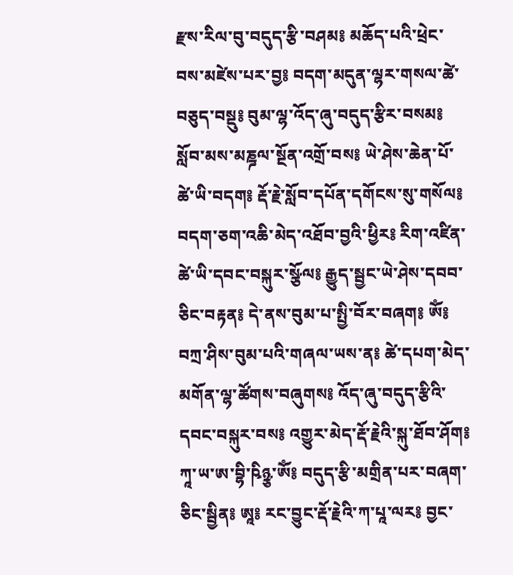རྫས་རིལ་བུ་བདུད་རྩི་བཤམ༔ མཆོད་པའི་ཕྲེང་བས་མཛེས་པར་བྱ༔ བདག་མདུན་ལྷར་གསལ་ཚེ་བཅུད་བསྡུ༔ བུམ་ལྷ་འོད་ཞུ་བདུད་རྩིར་བསམ༔ སློབ་མས་མཎྜལ་སྔོན་འགྲོ་བས༔ ཡེ་ཤེས་ཆེན་པོ་ཚེ་ཡི་བདག༔ རྡོ་རྗེ་སློབ་དཔོན་དགོངས་སུ་གསོལ༔ བདག་ཅག་འཆི་མེད་འཐོབ་བྱའི་ཕྱིར༔ རིག་འཛིན་ཚེ་ཡི་དབང་བསྐུར་སྩོལ༔ རྒྱུད་སྦྱང་ཡེ་ཤེས་དབབ་ཅིང་བརྟན༔ དེ་ནས་བུམ་པ་སྤྱི་བོར་བཞག༔ ཨོཾ༔ བཀྲ་ཤིས་བུམ་པའི་གཞལ་ཡས་ན༔ ཚེ་དཔག་མེད་མགོན་ལྷ་ཚོགས་བཞུགས༔ འོད་ཞུ་བདུད་རྩིའི་དབང་བསྐུར་བས༔ འགྱུར་མེད་རྡོ་རྗེའི་སྐུ་ཐོབ་ཤོག༔ ཀཱ་ཡ་ཨ་བྷི་ཥིཉྩ་ཨོཾ༔ བདུད་རྩི་མགྲིན་པར་བཞག་ཅིང་སྦྱིན༔ ཨཱ༔ རང་བྱུང་རྡོ་རྗེའི་ཀ་པཱ་ལར༔ བྱང་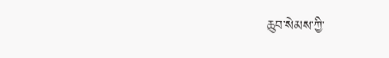ཆུབ་སེམས་ཀྱི་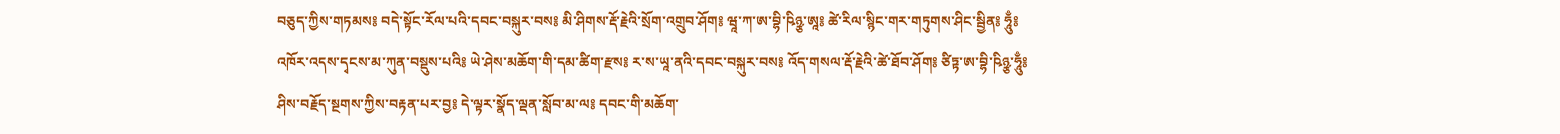བཅུད་ཀྱིས་གཏམས༔ བདེ་སྟོང་རོལ་པའི་དབང་བསྐུར་བས༔ མི་ཤིགས་རྡོ་རྗེའི་སྲོག་འགྲུབ་ཤོག༔ ཝཱ་ཀ་ཨ་བྷི་ཥིཉྩ་ཨཱ༔ ཚེ་རིལ་སྙིང་གར་གཏུགས་ཤིང་སྦྱིན༔ ཧཱུྃ༔ འཁོར་འདས་དྭངས་མ་ཀུན་བསྡུས་པའི༔ ཡེ་ཤེས་མཆོག་གི་དམ་ཚིག་རྫས༔ ར་ས་ཡཱ་ནའི་དབང་བསྐུར་བས༔ འོད་གསལ་རྡོ་རྗེའི་ཚེ་ཐོབ་ཤོག༔ ཙིཏྟ་ཨ་བྷི་ཥིཉྩ་ཧཱུྃ༔ ཤིས་བརྗོད་སྔགས་ཀྱིས་བརྟན་པར་བྱ༔ དེ་ལྟར་སྣོད་ལྡན་སློབ་མ་ལ༔ དབང་གི་མཆོག་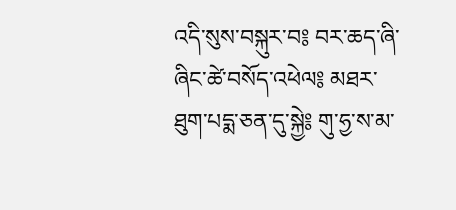འདི་སུས་བསྐུར་བ༔ བར་ཆད་ཞི་ཞིང་ཚེ་བསོད་འཕེལ༔ མཐར་ཐུག་པདྨ་ཅན་དུ་སྐྱེ༔ གུ་ཧྱ་ས་མ་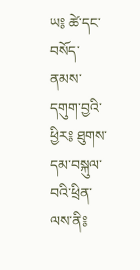ཡ༔ ཚེ་དང་བསོད་ནམས་དགུག་བྱའི་ཕྱིར༔ ཐུགས་དམ་བསྐུལ་བའི་ཕྲིན་ལས་ནི༔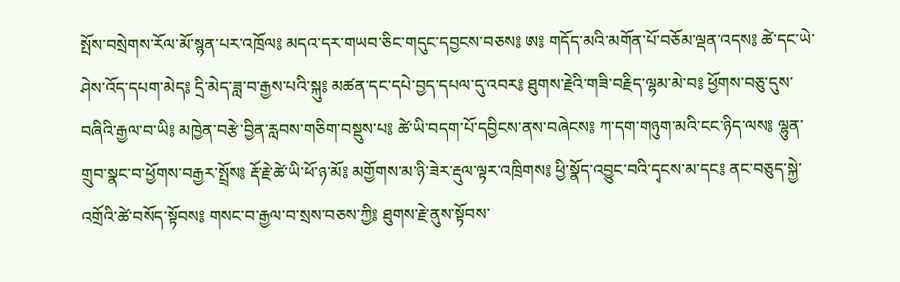སྤོས་བསྲེགས་རོལ་མོ་སྙན་པར་འཁྲོལ༔ མདའ་དར་གཡབ་ཅིང་གདུང་དབྱངས་བཅས༔ ཨ༔ གདོད་མའི་མགོན་པོ་བཅོམ་ལྡན་འདས༔ ཚེ་དང་ཡེ་ཤེས་འོད་དཔག་མེད༔ དྲི་མེད་ཟླ་བ་རྒྱས་པའི་སྐུ༔ མཚན་དང་དཔེ་བྱད་དཔལ་དུ་འབར༔ ཐུགས་རྗེའི་གཟི་བརྗིད་ལྷམ་མེ་བ༔ ཕྱོགས་བཅུ་དུས་བཞིའི་རྒྱལ་བ་ཡི༔ མཁྱེན་བརྩེ་བྱིན་རླབས་གཅིག་བསྡུས་པ༔ ཚེ་ཡི་བདག་པོ་དབྱིངས་ནས་བཞེངས༔ ཀ་དག་གཉུག་མའི་ངང་ཉིད་ལས༔ ལྷུན་གྲུབ་སྣང་བ་ཕྱོགས་བརྒྱར་སྤྲོས༔ རྡོ་རྗེ་ཚེ་ཡི་ཕོ་ཉ་མོ༔ མགྱོགས་མ་ཉི་ཟེར་རྡུལ་ལྟར་འཁྲིགས༔ ཕྱི་སྣོད་འབྱུང་བའི་དྭངས་མ་དང༔ ནང་བཅུད་སྐྱེ་འགྲོའི་ཚེ་བསོད་སྟོབས༔ གསང་བ་རྒྱལ་བ་སྲས་བཅས་ཀྱི༔ ཐུགས་རྗེ་ནུས་སྟོབས་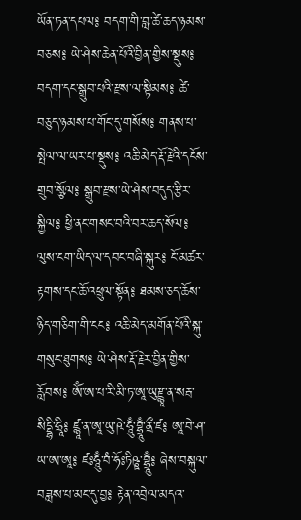ཡོན་ཏན་དཔལ༔ བདག་གི་བླ་ཚེ་ཆད་ཉམས་བཅས༔ ཡེ་ཤེས་ཆེན་པོའི་བྱིན་གྱིས་སྡུས༔ བདག་དང་སྒྲུབ་པའི་རྫས་ལ་སྟིམས༔ ཚེ་བཅུད་ཉམས་པ་གོང་དུ་གསོས༔ གནས་པ་སྤེལ་ལ་ཡར་པ་སྡུས༔ འཆི་མེད་རྡོ་རྗེའི་དངོས་གྲུབ་སྩོལ༔ སྒྲུབ་རྫས་ཡེ་ཤེས་བདུད་རྩིར་སྐྱིལ༔ ཕྱི་ནང་གསང་བའི་བར་ཆད་སོལ༔ ལུས་ངག་ཡིད་ལ་དབང་བཞི་སྐུར༔ ངོ་མཚར་རྟགས་དང་ཆོ་འཕྲུལ་སྟོན༔ ཐམས་ཅད་ཆོས་ཉིད་གཅིག་གི་ངང༔ འཆི་མེད་མགོན་པོའི་སྐུ་གསུང་ཐུགས༔ ཡེ་ཤེས་རྡོ་རྗེར་བྱིན་གྱིས་རློབས༔ ཨོཾ་ཨ་པ་རི་མི་ཏ་ཨཱ་ཡུརྫྙཱ་ན་སརྦ་སིདྡྷི་ཧྲཱི༔ ཛྙཱ་ན་ཨཱ་ཡུ་ཥེ་ཧཱུྃ་བྷྲཱུྃ་ནྲྀ་ཛ༔ ཨཱ་བེ་ཤ་ཡ་ཨ་ཨཱ༔ ཛཿཧཱུྃ་བཾ་ཧོཿཏིཥྛ་བྷྲཱུྃ༔ ཞེས་བསྐུལ་བཟླས་པ་མང་དུ་བྱ༔ རྟེན་འབྲེལ་མདའ་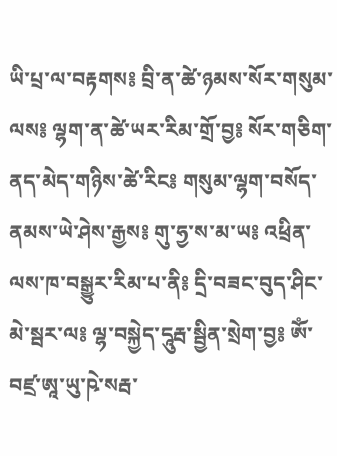ཡི་པྲ་ལ་བརྟགས༔ བྲི་ན་ཚེ་ཉམས་སོར་གསུམ་ལས༔ ལྷག་ན་ཚེ་ཡར་རིམ་གྲོ་བྱ༔ སོར་གཅིག་ནད་མེད་གཉིས་ཚེ་རིང༔ གསུམ་ལྷག་བསོད་ནམས་ཡེ་ཤེས་རྒྱས༔ གུ་ཧྱ་ས་མ་ཡ༔ འཕྲིན་ལས་ཁ་བསྒྱུར་རིམ་པ་ནི༔ དྲི་བཟང་བུད་ཤིང་མེ་སྦར་ལ༔ ལྷ་བསྐྱེད་དཱུརྦ་སྦྱིན་སྲེག་བྱ༔ ཨོཾ་བཛྲ་ཨཱ་ཡུ་ཥེ་སརྦ་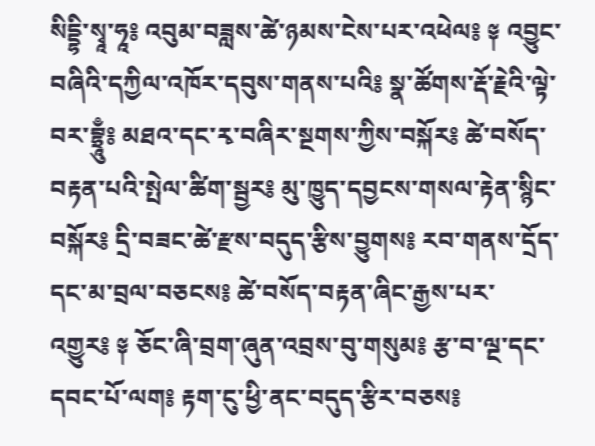སིདྡྷི་སྭཱ་ཧཱ༔ འབུམ་བཟླས་ཚེ་ཉམས་ངེས་པར་འཕེལ༔ ༈ འབྱུང་བཞིའི་དཀྱིལ་འཁོར་དབུས་གནས་པའི༔ སྣ་ཚོགས་རྡོ་རྗེའི་ལྟེ་བར་བྷྲཱུྃ༔ མཐའ་དང་རྭ་བཞིར་སྔགས་ཀྱིས་བསྐོར༔ ཚེ་བསོད་བརྟན་པའི་སྤེལ་ཚིག་སྦྱར༔ མུ་ཁྱུད་དབྱངས་གསལ་རྟེན་སྙིང་བསྐོར༔ དྲི་བཟང་ཚེ་རྫས་བདུད་རྩིས་བྱུགས༔ རབ་གནས་དྲོད་དང་མ་བྲལ་བཅངས༔ ཚེ་བསོད་བརྟན་ཞིང་རྒྱས་པར་འགྱུར༔ ༈ ཅོང་ཞི་བྲག་ཞུན་འབྲས་བུ་གསུམ༔ རྩ་བ་ལྔ་དང་དབང་པོ་ལག༔ རྟག་ངུ་ཕྱི་ནང་བདུད་རྩིར་བཅས༔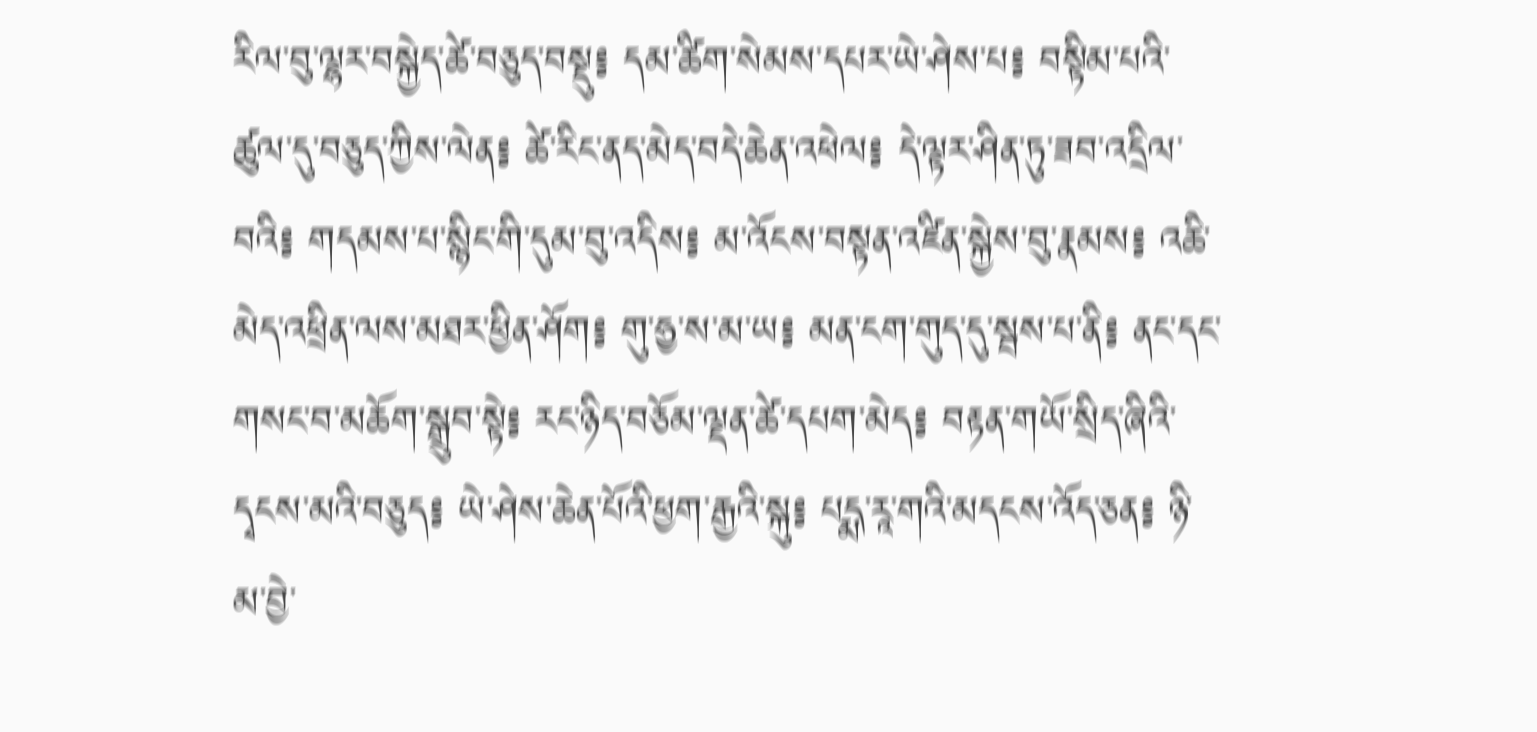རིལ་བུ་ལྷར་བསྐྱེད་ཚེ་བཅུད་བསྡུ༔ དམ་ཚིག་སེམས་དཔར་ཡེ་ཤེས་པ༔ བསྟིམ་པའི་ཚུལ་དུ་བཅུད་ཀྱིས་ལེན༔ ཚེ་རིང་ནད་མེད་བདེ་ཆེན་འཕེལ༔ དེ་ལྟར་ཤིན་ཏུ་ཟབ་འདྲིལ་བའི༔ གདམས་པ་སྙིང་གི་དུམ་བུ་འདིས༔ མ་འོངས་བསྟན་འཛིན་སྐྱེས་བུ་རྣམས༔ འཆི་མེད་འཕྲིན་ལས་མཐར་ཕྱིན་ཤོག༔ གུ་ཧྱ་ས་མ་ཡ༔ མན་ངག་གུད་དུ་སྦས་པ་ནི༔ ནང་དང་གསང་བ་མཆོག་སྒྲུབ་སྟེ༔ རང་ཉིད་བཅོམ་ལྡན་ཚེ་དཔག་མེད༔ བརྟན་གཡོ་སྲིད་ཞིའི་དྭངས་མའི་བཅུད༔ ཡེ་ཤེས་ཆེན་པོའི་ཕྱག་རྒྱའི་སྐུ༔ པདྨ་རཱ་གའི་མདངས་འོད་ཅན༔ ཉི་མ་བྱེ་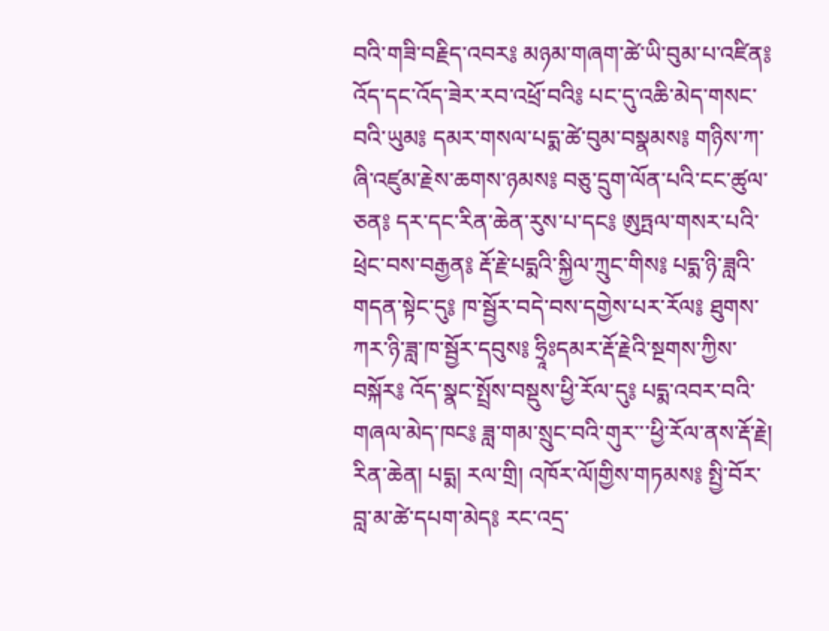བའི་གཟི་བརྗིད་འབར༔ མཉམ་གཞག་ཚེ་ཡི་བུམ་པ་འཛིན༔ འོད་དང་འོད་ཟེར་རབ་འཕྲོ་བའི༔ པང་དུ་འཆི་མེད་གསང་བའི་ཡུམ༔ དམར་གསལ་པདྨ་ཚེ་བུམ་བསྣམས༔ གཉིས་ཀ་ཞི་འཛུམ་རྗེས་ཆགས་ཉམས༔ བཅུ་དྲུག་ལོན་པའི་ངང་ཚུལ་ཅན༔ དར་དང་རིན་ཆེན་རུས་པ་དང༔ ཨུཏྤལ་གསར་པའི་ཕྲེང་བས་བརྒྱན༔ རྡོ་རྗེ་པདྨའི་སྐྱིལ་ཀྲུང་གིས༔ པདྨ་ཉི་ཟླའི་གདན་སྟེང་དུ༔ ཁ་སྦྱོར་བདེ་བས་དགྱེས་པར་རོལ༔ ཐུགས་ཀར་ཉི་ཟླ་ཁ་སྦྱོར་དབུས༔ ཧྲཱིཿདམར་རྡོ་རྗེའི་སྔགས་ཀྱིས་བསྐོར༔ འོད་སྣང་སྤྲོས་བསྡུས་ཕྱི་རོལ་དུ༔ པདྨ་འབར་བའི་གཞལ་མེད་ཁང༔ ཟླ་གམ་སྲུང་བའི་གུར་་་ཕྱི་རོལ་ནས་རྡོ་རྗེ། རིན་ཆེན། པདྨ། རལ་གྲི། འཁོར་ལོ།གྱིས་གཏམས༔ སྤྱི་བོར་བླ་མ་ཚེ་དཔག་མེད༔ རང་འདྲ་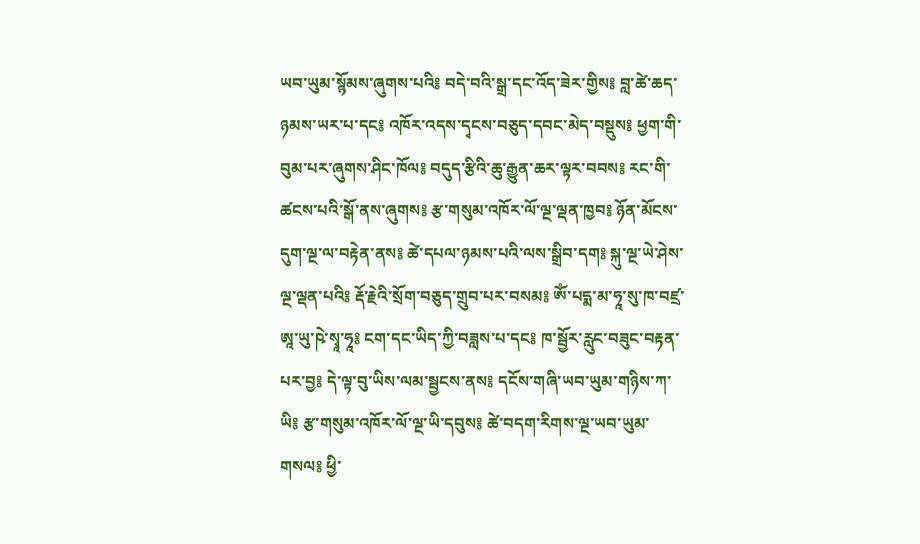ཡབ་ཡུམ་སྙོམས་ཞུགས་པའི༔ བདེ་བའི་སྒྲ་དང་འོད་ཟེར་གྱིས༔ བླ་ཚེ་ཆད་ཉམས་ཡར་པ་དང༔ འཁོར་འདས་དྭངས་བཅུད་དབང་མེད་བསྡུས༔ ཕྱག་གི་བུམ་པར་ཞུགས་ཤིང་ཁོལ༔ བདུད་རྩིའི་ཆུ་རྒྱུན་ཆར་ལྟར་བབས༔ རང་གི་ཚངས་པའི་སྒོ་ནས་ཞུགས༔ རྩ་གསུམ་འཁོར་ལོ་ལྔ་ལྡན་ཁྱབ༔ ཉོན་མོངས་དུག་ལྔ་ལ་བརྟེན་ནས༔ ཚེ་དཔལ་ཉམས་པའི་ལས་སྒྲིབ་དག༔ སྐུ་ལྔ་ཡེ་ཤེས་ལྔ་ལྡན་པའི༔ རྡོ་རྗེའི་སྲོག་བཅུད་གྲུབ་པར་བསམ༔ ཨོཾ་པདྨ་མ་ཧཱ་སུ་ཁ་བཛྲ་ཨཱ་ཡུ་ཥེ་སྭཱ་ཧཱ༔ ངག་དང་ཡིད་ཀྱི་བཟླས་པ་དང༔ ཁ་སྦྱོར་རླུང་བཟུང་བརྟན་པར་བྱ༔ དེ་ལྟ་བུ་ཡིས་ལམ་སྦྱངས་ནས༔ དངོས་གཞི་ཡབ་ཡུམ་གཉིས་ཀ་ཡི༔ རྩ་གསུམ་འཁོར་ལོ་ལྔ་ཡི་དབུས༔ ཚེ་བདག་རིགས་ལྔ་ཡབ་ཡུམ་གསལ༔ ཕྱི་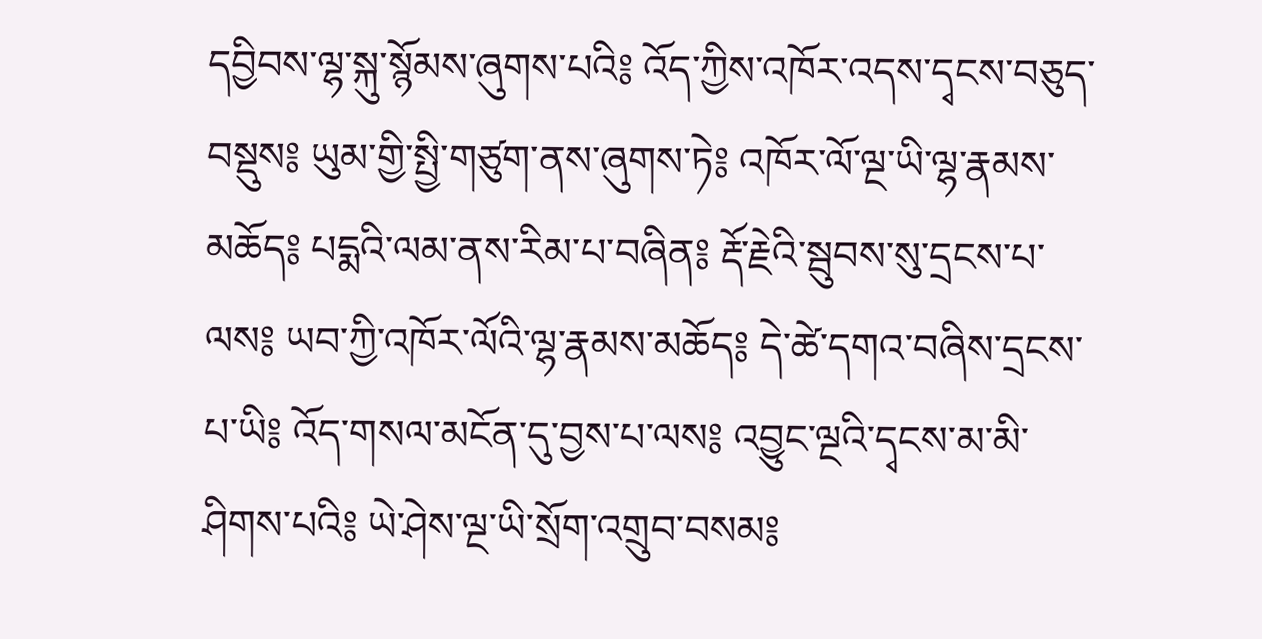དབྱིབས་ལྷ་སྐུ་སྙོམས་ཞུགས་པའི༔ འོད་ཀྱིས་འཁོར་འདས་དྭངས་བཅུད་བསྡུས༔ ཡུམ་གྱི་སྤྱི་གཙུག་ནས་ཞུགས་ཏེ༔ འཁོར་ལོ་ལྔ་ཡི་ལྷ་རྣམས་མཆོད༔ པདྨའི་ལམ་ནས་རིམ་པ་བཞིན༔ རྡོ་རྗེའི་སྦུབས་སུ་དྲངས་པ་ལས༔ ཡབ་ཀྱི་འཁོར་ལོའི་ལྷ་རྣམས་མཆོད༔ དེ་ཚེ་དགའ་བཞིས་དྲངས་པ་ཡི༔ འོད་གསལ་མངོན་དུ་བྱས་པ་ལས༔ འབྱུང་ལྔའི་དྭངས་མ་མི་ཤིགས་པའི༔ ཡེ་ཤེས་ལྔ་ཡི་སྲོག་འགྲུབ་བསམ༔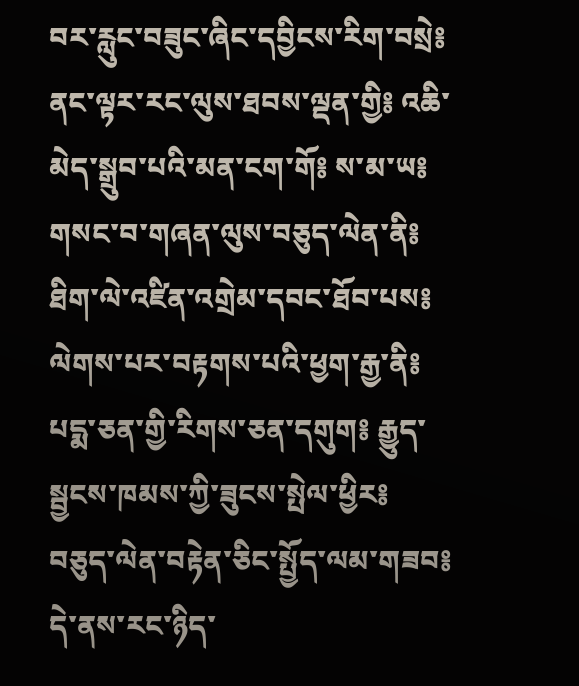བར་རླུང་བཟུང་ཞིང་དབྱིངས་རིག་བསྲེ༔ ནང་ལྟར་རང་ལུས་ཐབས་ལྡན་གྱི༔ འཆི་མེད་སྒྲུབ་པའི་མན་ངག་གོ༔ ས་མ་ཡ༔ གསང་བ་གཞན་ལུས་བཅུད་ལེན་ནི༔ ཐིག་ལེ་འཛིན་འགྲེམ་དབང་ཐོབ་པས༔ ལེགས་པར་བརྟགས་པའི་ཕྱག་རྒྱ་ནི༔ པདྨ་ཅན་གྱི་རིགས་ཅན་དགུག༔ རྒྱུད་སྦྱངས་ཁམས་ཀྱི་ཟུངས་སྤེལ་ཕྱིར༔ བཅུད་ལེན་བརྟེན་ཅིང་སྤྱོད་ལམ་གཟབ༔ དེ་ནས་རང་ཉིད་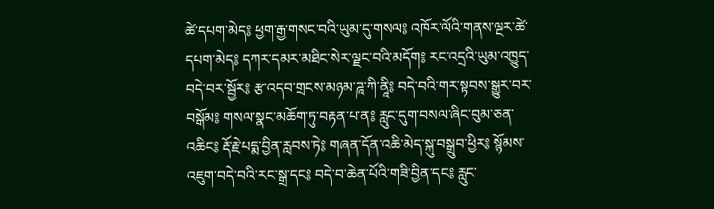ཚེ་དཔག་མེད༔ ཕྱག་རྒྱ་གསང་བའི་ཡུམ་དུ་གསལ༔ འཁོར་ལོའི་གནས་ལྔར་ཚེ་དཔག་མེད༔ དཀར་དམར་མཐིང་སེར་ལྗང་བའི་མདོག༔ རང་འདྲའི་ཡུམ་འཁྱུད་བདེ་བར་སྦྱོར༔ རྩ་འདབ་གྲངས་མཉམ་ཌཱ་ཀི་ནཱི༔ བདེ་བའི་གར་སྟབས་སྒྱུར་བར་བསྒོམ༔ གསལ་སྣང་མཆོག་ཏུ་བརྟན་པ་ན༔ རླུང་དུག་བསལ་ཞིང་བུམ་ཅན་འཆིང༔ རྡོ་རྗེ་པདྨ་བྱིན་རླབས་ཏེ༔ གཞན་དོན་འཆི་མེད་སྐུ་བསྒྲུབ་ཕྱིར༔ སྙོམས་འཇུག་བདེ་བའི་རང་སྒྲ་དང༔ བདེ་བ་ཆེན་པོའི་གཟི་བྱིན་དང༔ རླུང་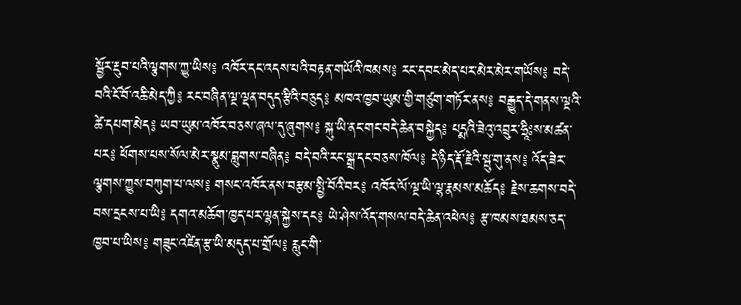སྦྱོར་རྔུབ་པའི་ལྕགས་ཀྱུ་ཡིས༔ འཁོར་དང་འདས་པའི་བརྟན་གཡོའི་ཁམས༔ རང་དབང་མེད་པར་མེར་མེར་གཡོས༔ བདེ་བའི་ངོ་བོ་འཆི་མེད་ཀྱི༔ རང་བཞིན་ལྔ་ལྡན་བདུད་རྩིའི་བཅུད༔ མཁའ་ཁྱབ་ཡུམ་གྱི་གཙུག་གཏོར་ནས༔ བརྒྱུད་དེ་གནས་ལྔའི་ཚེ་དཔག་མེད༔ ཡབ་ཡུམ་འཁོར་བཅས་ཞལ་དུ་ཞུགས༔ སྐུ་ཡི་ནང་གང་བདེ་ཆེན་བསྐྱེད༔ པདྨའི་ཟེའུ་འབྲུར་ཧྲཱིཿས་མཚན་པར༔ ཕོགས་པས་སོལ་མེར་སྣུམ་བླུགས་བཞིན༔ བདེ་བའི་རང་སྒྲ་དང་བཅས་ཁོལ༔ དེ་ཉིད་རྡོ་རྗེའི་སྦུ་གུ་ནས༔ འོད་ཟེར་ལྕགས་ཀྱུས་བཀུག་པ་ལས༔ གསང་འཁོར་ནས་བརྩམ་སྤྱི་བོའི་བར༔ འཁོར་ལོ་ལྔ་ཡི་ལྷ་རྣམས་མཆོད༔ རྗེས་ཆགས་བདེ་བས་དྲངས་པ་ཡི༔ དགའ་མཆོག་ཁྱད་པར་ལྷན་སྐྱེས་དང༔ ཡེ་ཤེས་འོད་གསལ་བདེ་ཆེན་འཕེལ༔ རྩ་ཁམས་ཐམས་ཅད་ཁྱབ་པ་ཡིས༔ གཟུང་འཛིན་རྩ་ཡི་མདུད་པ་གྲོལ༔ རླུང་གི་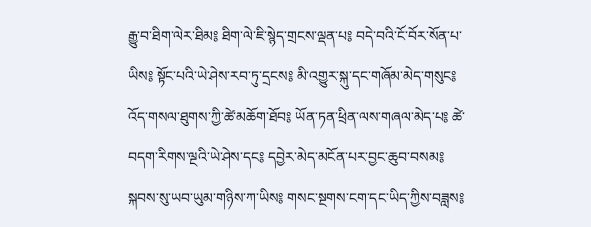རྒྱུ་བ་ཐིག་ལེར་ཐིམ༔ ཐིག་ལེ་ཇི་སྙེད་གྲངས་ལྡན་པ༔ བདེ་བའི་ངོ་བོར་སོན་པ་ཡིས༔ སྟོང་པའི་ཡེ་ཤེས་རབ་ཏུ་དྲངས༔ མི་འགྱུར་སྐུ་དང་གཞོམ་མེད་གསུང༔ འོད་གསལ་ཐུགས་ཀྱི་ཚེ་མཆོག་ཐོབ༔ ཡོན་ཏན་ཕྲིན་ལས་གཞལ་མེད་པ༔ ཚེ་བདག་རིགས་ལྔའི་ཡེ་ཤེས་དང༔ དབྱེར་མེད་མངོན་པར་བྱང་ཆུབ་བསམ༔ སྐབས་སུ་ཡབ་ཡུམ་གཉིས་ཀ་ཡིས༔ གསང་སྔགས་ངག་དང་ཡིད་ཀྱིས་བཟླས༔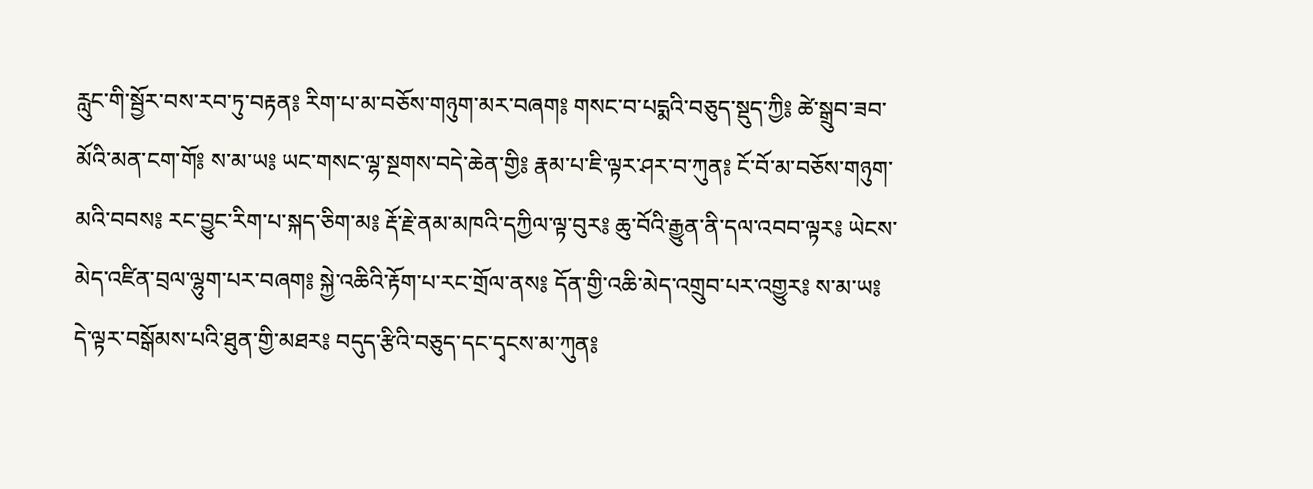རླུང་གི་སྦྱོར་བས་རབ་ཏུ་བརྟན༔ རིག་པ་མ་བཅོས་གཉུག་མར་བཞག༔ གསང་བ་པདྨའི་བཅུད་སྡུད་ཀྱི༔ ཚེ་སྒྲུབ་ཟབ་མོའི་མན་ངག་གོ༔ ས་མ་ཡ༔ ཡང་གསང་ལྷ་སྔགས་བདེ་ཆེན་གྱི༔ རྣམ་པ་ཇི་ལྟར་ཤར་བ་ཀུན༔ ངོ་བོ་མ་བཅོས་གཉུག་མའི་བབས༔ རང་བྱུང་རིག་པ་སྐད་ཅིག་མ༔ རྡོ་རྗེ་ནམ་མཁའི་དཀྱིལ་ལྟ་བུར༔ ཆུ་བོའི་རྒྱུན་ནི་དལ་འབབ་ལྟར༔ ཡེངས་མེད་འཛིན་བྲལ་ལྷུག་པར་བཞག༔ སྐྱེ་འཆིའི་རྟོག་པ་རང་གྲོལ་ནས༔ དོན་གྱི་འཆི་མེད་འགྲུབ་པར་འགྱུར༔ ས་མ་ཡ༔ དེ་ལྟར་བསྒོམས་པའི་ཐུན་གྱི་མཐར༔ བདུད་རྩིའི་བཅུད་དང་དྭངས་མ་ཀུན༔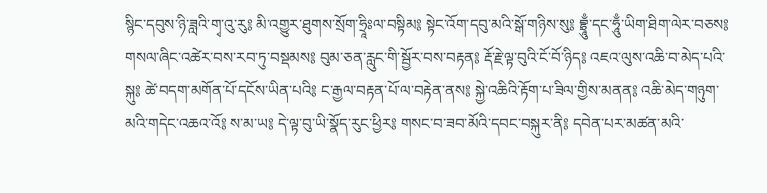སྙིང་དབུས་ཉི་ཟླའི་གྭ་འུ་རུ༔ མི་འགྱུར་ཐུགས་སྲོག་ཧྲཱིཿལ་བསྟིམ༔ སྟེང་འོག་དབུ་མའི་སྒོ་གཉིས་སུ༔ བྷྲཱུྃ་དང་ཧཱུྃ་ཡིག་ཐིག་ལེར་བཅས༔ གསལ་ཞིང་འཚེར་བས་རབ་ཏུ་བསྡམས༔ བུམ་ཅན་རླུང་གི་སྦྱོར་བས་བརྟན༔ རྡོ་རྗེ་ལྟ་བུའི་ངོ་བོ་ཉིད༔ འཇའ་ལུས་འཆི་བ་མེད་པའི་སྐུ༔ ཚེ་བདག་མགོན་པོ་དངོས་ཡིན་པའི༔ ང་རྒྱལ་བརྟན་པོ་ལ་བརྟེན་ནས༔ སྐྱེ་འཆིའི་རྟོག་པ་ཟིལ་གྱིས་མནན༔ འཆི་མེད་གཉུག་མའི་གདེང་འཆའ་འོ༔ ས་མ་ཡ༔ དེ་ལྟ་བུ་ཡི་སྣོད་རུང་ཕྱིར༔ གསང་བ་ཟབ་མོའི་དབང་བསྐུར་ནི༔ དབེན་པར་མཚན་མའི་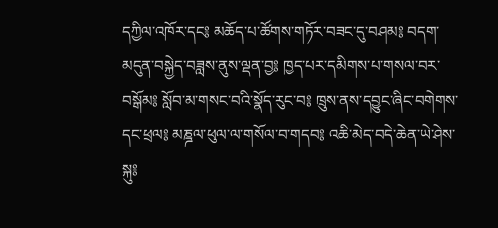དཀྱིལ་འཁོར་དང༔ མཆོད་པ་ཚོགས་གཏོར་བཟང་དུ་བཤམ༔ བདག་མདུན་བསྐྱེད་བཟླས་ནུས་ལྡན་བྱ༔ ཁྱད་པར་དམིགས་པ་གསལ་བར་བསྒོམ༔ སློབ་མ་གསང་བའི་སྣོད་རུང་བ༔ ཁྲུས་ནས་དབྱུང་ཞིང་བགེགས་དང་ཕྲལ༔ མཎྜལ་ཕུལ་ལ་གསོལ་བ་གདབ༔ འཆི་མེད་བདེ་ཆེན་ཡེ་ཤེས་སྐུ༔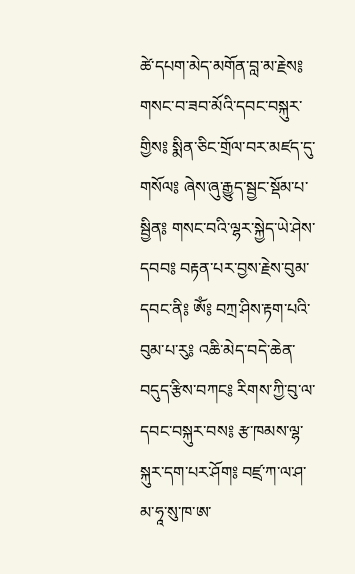ཚེ་དཔག་མེད་མགོན་བླ་མ་རྗེས༔ གསང་བ་ཟབ་མོའི་དབང་བསྐུར་གྱིས༔ སྨིན་ཅིང་གྲོལ་བར་མཛད་དུ་གསོལ༔ ཞེས་ཞུ་རྒྱུད་སྦྱང་སྡོམ་པ་སྦྱིན༔ གསང་བའི་ལྷར་སྐྱེད་ཡེ་ཤེས་དབབ༔ བརྟན་པར་བྱས་རྗེས་བུམ་དབང་ནི༔ ཨོཾ༔ བཀྲ་ཤིས་རྟག་པའི་བུམ་པ་རུ༔ འཆི་མེད་བདེ་ཆེན་བདུད་རྩིས་བཀང༔ རིགས་ཀྱི་བུ་ལ་དབང་བསྐུར་བས༔ རྩ་ཁམས་ལྷ་སྐུར་དག་པར་ཤོག༔ བཛྲ་ཀ་ལ་ཤ་མ་ཧཱ་སུ་ཁ་ཨ་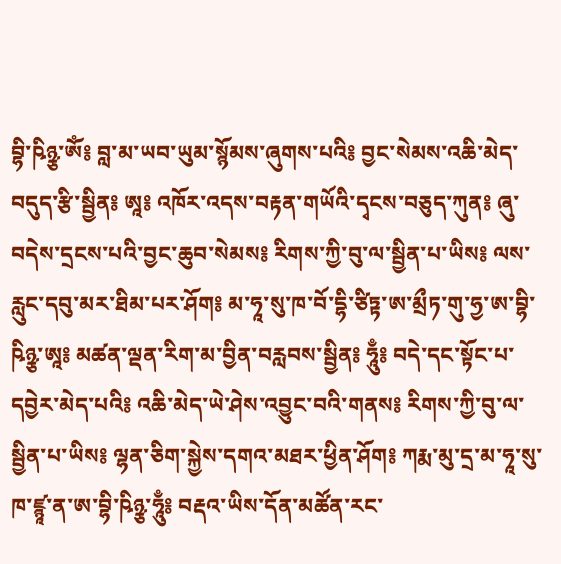བྷི་ཥིཉྩ་ཨོཾ༔ བླ་མ་ཡབ་ཡུམ་སྙོམས་ཞུགས་པའི༔ བྱང་སེམས་འཆི་མེད་བདུད་རྩི་སྦྱིན༔ ཨཱ༔ འཁོར་འདས་བརྟན་གཡོའི་དྭངས་བཅུད་ཀུན༔ ཞུ་བདེས་དྲངས་པའི་བྱང་ཆུབ་སེམས༔ རིགས་ཀྱི་བུ་ལ་སྦྱིན་པ་ཡིས༔ ལས་རླུང་དབུ་མར་ཐིམ་པར་ཤོག༔ མ་ཧཱ་སུ་ཁ་བོ་དྷི་ཙིཏྟ་ཨ་མྲྀཏ་གུ་ཧྱ་ཨ་བྷི་ཥིཉྩ་ཨཱ༔ མཚན་ལྡན་རིག་མ་བྱིན་བརླབས་སྦྱིན༔ ཧཱུྃ༔ བདེ་དང་སྟོང་པ་དབྱེར་མེད་པའི༔ འཆི་མེད་ཡེ་ཤེས་འབྱུང་བའི་གནས༔ རིགས་ཀྱི་བུ་ལ་སྦྱིན་པ་ཡིས༔ ལྷན་ཅིག་སྐྱེས་དགའ་མཐར་ཕྱིན་ཤོག༔ ཀརྨ་མུ་དྲ་མ་ཧཱ་སུ་ཁ་ཛྙཱ་ན་ཨ་བྷི་ཥིཉྩ་ཧཱུྃ༔ བརྡའ་ཡིས་དོན་མཚོན་རང་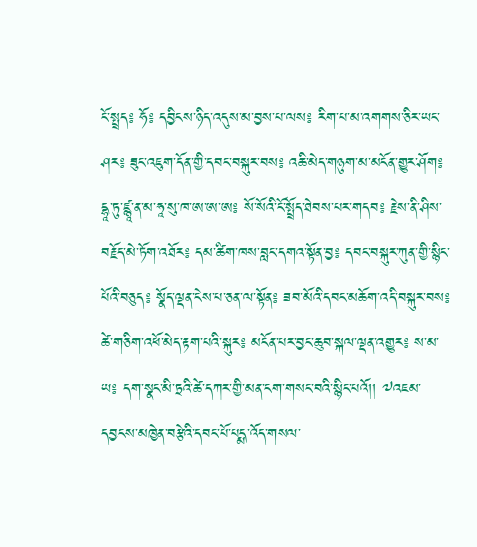ངོ་སྤྲད༔ ཧོ༔ དབྱིངས་ཉིད་འདུས་མ་བྱས་པ་ལས༔ རིག་པ་མ་འགགས་ཅིར་ཡང་ཤར༔ ཟུང་འཇུག་དོན་གྱི་དབང་བསྐུར་བས༔ འཆི་མེད་གཉུག་མ་མངོན་གྱུར་ཤོག༔ དྷཱ་ཏུ་ཛྙཱ་ན་མ་ཧཱ་སུ་ཁ་ཨ་ཨ་ཨ༔ སོ་སོའི་ངོ་སྤྲོད་ཐེབས་པར་གདབ༔ རྗེས་ནི་ཤིས་བརྗོད་མེ་ཏོག་འཐོར༔ དམ་ཚིག་ཁས་བླང་དགའ་སྟོན་བྱ༔ དབང་བསྐུར་ཀུན་གྱི་སྙིང་པོའི་བཅུད༔ སྣོད་ལྡན་ངེས་པ་ཅན་ལ་སྟོན༔ ཟབ་མོའི་དབང་མཆོག་འདི་བསྐུར་བས༔ ཚེ་གཅིག་འཕོ་མེད་རྟག་པའི་སྐུར༔ མངོན་པར་བྱང་ཆུབ་སྐལ་ལྡན་འགྱུར༔ ས་མ་ཡ༔ དག་སྣང་མི་ཏྲའི་ཚེ་དཀར་གྱི་མན་ངག་གསང་བའི་སྙིང་པའོ།། ༧འཇམ་དབྱངས་མཁྱེན་བརྩེའི་དབང་པོ་པདྨ་འོད་གསལ་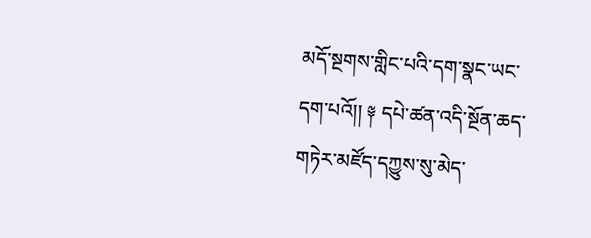མདོ་སྔགས་གླིང་པའི་དག་སྣང་ཡང་དག་པའོ།། ༈ དཔེ་ཚན་འདི་སྔོན་ཆད་གཏེར་མཛོད་དཀྱུས་སུ་མེད་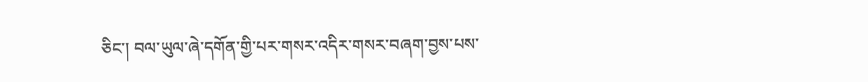ཅིང་། བལ་ཡུལ་ཞེ་དགོན་གྱི་པར་གསར་འདིར་གསར་བཞག་བྱས་པས་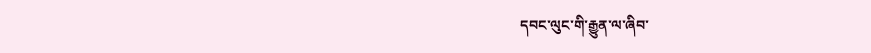དབང་ལུང་གི་རྒྱུན་ལ་ཞིབ་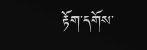རྟོག་དགོས་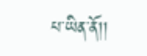པ་ཡིན་ནོ།།